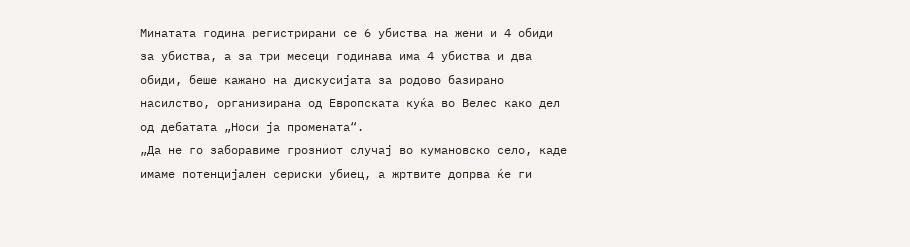Минатата година регистрирани се 6 убиства на жени и 4 обиди за убиства, а за три месеци годинава има 4 убиства и два обиди, беше кажано на дискусијата за родово базирано насилство, организирана од Европската куќа во Велес како дел од дебатата „Носи ја промената“.
„Да не го заборавиме грозниот случај во кумановско село, каде имаме потенцијален сериски убиец, а жртвите допрва ќе ги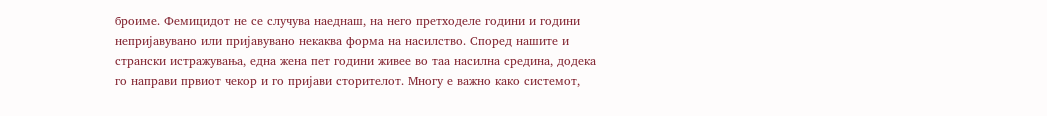броиме. Фемицидот не се случува наеднаш, на него претходеле години и години непријавувано или пријавувано некаква форма на насилство. Според нашите и странски истражувања, една жена пет години живее во таа насилна средина, додека го направи првиот чекор и го пријави сторителот. Многу е важно како системот,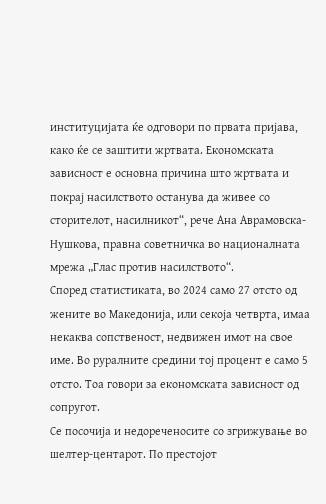институцијата ќе одговори по првата пријава, како ќе се заштити жртвата. Економската зависност е основна причина што жртвата и покрај насилството останува да живее со сторителот, насилникот“, рече Ана Аврамовска-Нушкова, правна советничка во националната мрежа „Глас против насилството“.
Според статистиката, во 2024 само 27 отсто од жените во Македонија, или секоја четврта, имаа некаква сопственост, недвижен имот на свое име. Во руралните средини тој процент е само 5 отсто. Тоа говори за економската зависност од сопругот.
Се посочија и недореченосите со згрижување во шелтер-центарот. По престојот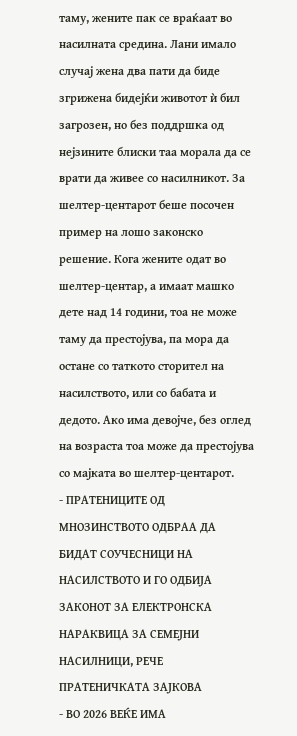таму, жените пак се враќаат во насилната средина. Лани имало случај жена два пати да биде згрижена бидејќи животот ѝ бил загрозен, но без поддршка од нејзините блиски таа морала да се врати да живее со насилникот. За шелтер-центарот беше посочен пример на лошо законско решение. Кога жените одат во шелтер-центар, а имаат машко дете над 14 години, тоа не може таму да престојува, па мора да остане со таткото сторител на насилството, или со бабата и дедото. Ако има девојче, без оглед на возраста тоа може да престојува со мајката во шелтер-центарот.
- ПРАТЕНИЦИТЕ ОД МНОЗИНСТВОТО ОДБРАА ДА БИДАТ СОУЧЕСНИЦИ НА НАСИЛСТВОТО И ГО ОДБИЈА ЗАКОНОТ ЗА ЕЛЕКТРОНСКА НАРАКВИЦА ЗА СЕМЕЈНИ НАСИЛНИЦИ, РЕЧЕ ПРАТЕНИЧКАТА ЗАЈКОВА
- ВО 2026 ВЕЌЕ ИМА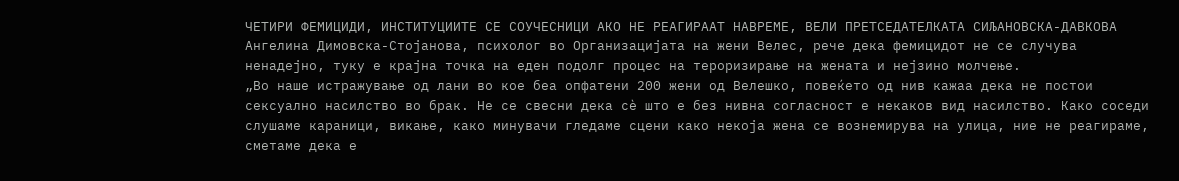ЧЕТИРИ ФЕМИЦИДИ, ИНСТИТУЦИИТЕ СЕ СОУЧЕСНИЦИ АКО НЕ РЕАГИРААТ НАВРЕМЕ, ВЕЛИ ПРЕТСЕДАТЕЛКАТА СИЉАНОВСКА-ДАВКОВА
Ангелина Димовска-Стојанова, психолог во Организацијата на жени Велес, рече дека фемицидот не се случува ненадејно, туку е крајна точка на еден подолг процес на тероризирање на жената и нејзино молчење.
„Во наше истражување од лани во кое беа опфатени 200 жени од Велешко, повеќето од нив кажаа дека не постои сексуално насилство во брак. Не се свесни дека сè што е без нивна согласност е некаков вид насилство. Како соседи слушаме караници, викање, како минувачи гледаме сцени како некоја жена се вознемирува на улица, ние не реагираме, сметаме дека е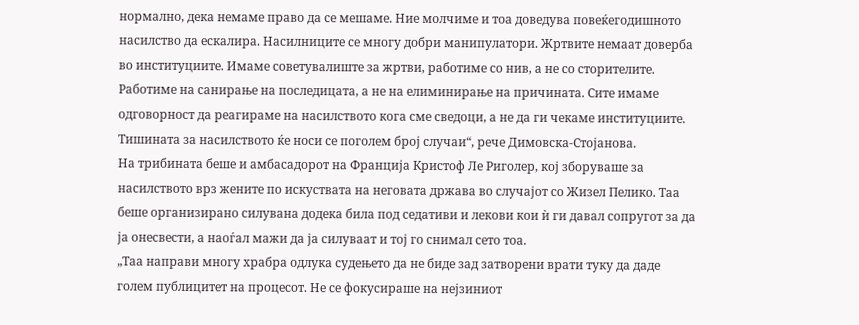нормално, дека немаме право да се мешаме. Ние молчиме и тоа доведува повеќегодишното насилство да ескалира. Насилниците се многу добри манипулатори. Жртвите немаат доверба во институциите. Имаме советувалиште за жртви, работиме со нив, а не со сторителите. Работиме на санирање на последицата, а не на елиминирање на причината. Сите имаме одговорност да реагираме на насилството кога сме сведоци, а не да ги чекаме институциите. Тишината за насилството ќе носи се поголем број случаи“, рече Димовска-Стојанова.
На трибината беше и амбасадорот на Франција Кристоф Ле Риголер, кој зборуваше за насилството врз жените по искуствата на неговата држава во случајот со Жизел Пелико. Таа беше организирано силувана додека била под седативи и лекови кои ѝ ги давал сопругот за да ја онесвести, а наоѓал мажи да ја силуваат и тој го снимал сето тоа.
„Таа направи многу храбра одлука судењето да не биде зад затворени врати туку да даде голем публицитет на процесот. Не се фокусираше на нејзиниот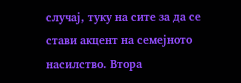случај, туку на сите за да се стави акцент на семејното насилство. Втора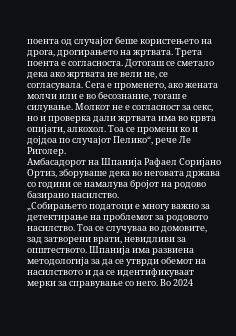поента од случајот беше користењето на дрога, дрогирањето на жртвата. Трета поента е согласноста. Дотогаш се сметало дека ако жртвата не вели не, се согласувала. Сега е променето, ако жената молчи или е во бесознание, тогаш е силување. Молкот не е согласност за секс, но и проверка дали жртвата има во крвта опијати, алкохол. Тоа се промени ко и дојдоа по случајот Пелико“, рече Ле Риголер.
Амбасадорот на Шпанија Рафаел Соријано Ортиз, зборуваше дека во неговата држава со години се намалува бројот на родово базирано насилство.
„Собирањето податоци е многу важно за детектирање на проблемот за родовото насилство. Тоа се случуваа во домовите, зад затворени врати, невидливи за општеството. Шпанија има развиена методологија за да се утврди обемот на насилството и да се идентификуваат мерки за справување со него. Во 2024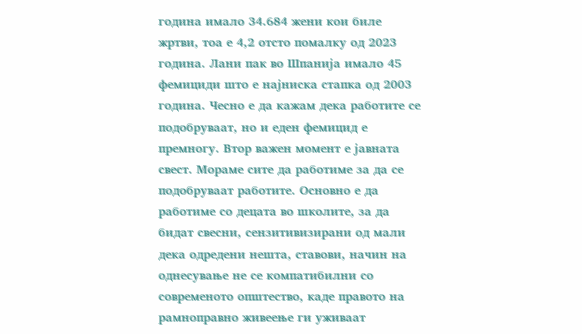година имало 34.684 жени кои биле жртви, тоа е 4,2 отсто помалку од 2023 година. Лани пак во Шпанија имало 45 фемициди што е најниска стапка од 2003 година. Чесно е да кажам дека работите се подобруваат, но и еден фемицид е премногу. Втор важен момент е јавната свест. Мораме сите да работиме за да се подобруваат работите. Основно е да работиме со децата во школите, за да бидат свесни, сензитивизирани од мали дека одредени нешта, ставови, начин на однесување не се компатибилни со современото општество, каде правото на рамноправно живеење ги уживаат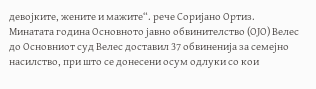девојките, жените и мажите“. рече Соријано Ортиз.
Минатата година Основното јавно обвинителство (ОЈО) Велес до Основниот суд Велес доставил 37 обвиненија за семејно насилство, при што се донесени осум одлуки со кои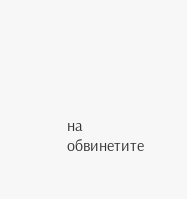на обвинетите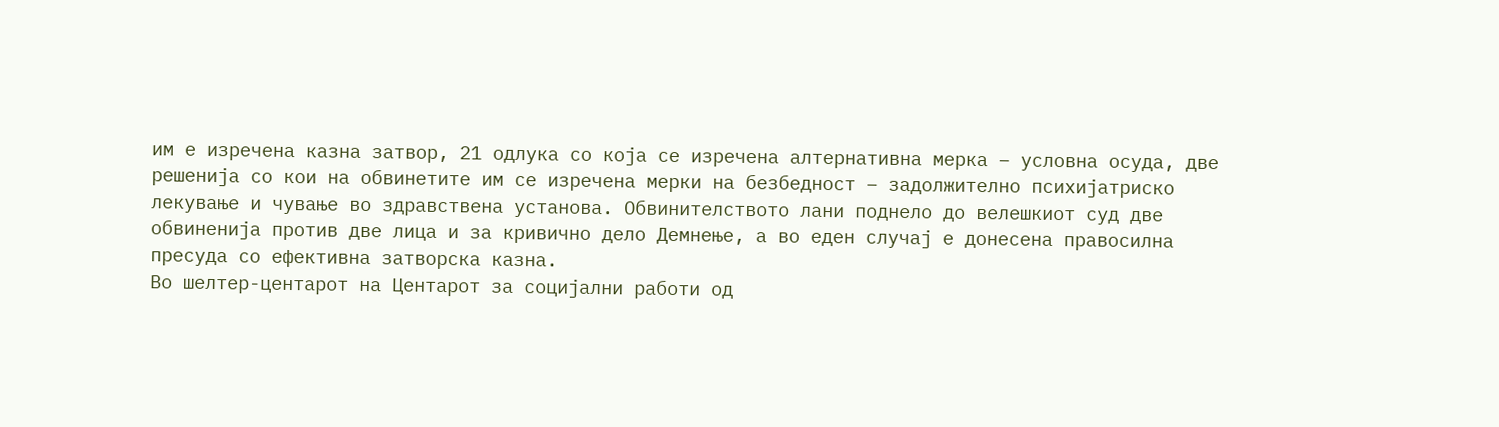им е изречена казна затвор, 21 одлука со која се изречена алтернативна мерка – условна осуда, две решенија со кои на обвинетите им се изречена мерки на безбедност – задолжително психијатриско лекување и чување во здравствена установа. Обвинителството лани поднело до велешкиот суд две обвиненија против две лица и за кривично дело Демнење, а во еден случај е донесена правосилна пресуда со ефективна затворска казна.
Во шелтер-центарот на Центарот за социјални работи од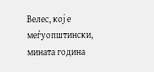Велес, кој е меѓуопштински, мината година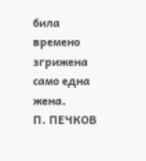била времено згрижена само една жена.
П. ПЕЧКОВ